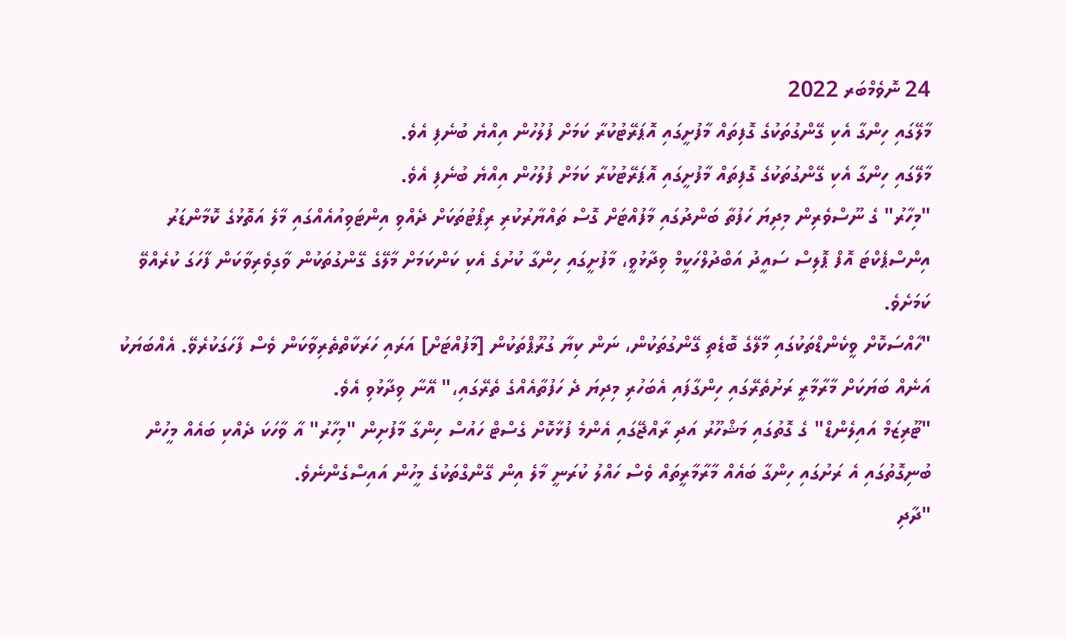24 ނޮވެމްބަރ 2022
މާލޭގައި ހިންގާ އެކި ގޭންގުތަކުގެ ގޮފިތައް މާފުށީގައި އޮޕަރޭޓުކުރާ ކަމަށް ފުލުހުން އިއްޔެ ބުނެފި އެވެ.
މާލޭގައި ހިންގާ އެކި ގޭންގުތަކުގެ ގޮފިތައް މާފުށީގައި އޮޕަރޭޓުކުރާ ކަމަށް ފުލުހުން އިއްޔެ ބުނެފި އެވެ.
"މިހާރު" ގެ ނޫސްވެރިން މިދިޔަ ހަފުތާ ބަންދުގައި މާފުއްޓަށް ގޮސް ތައްޔާރުކުރި ރިޕޯޓުތަކަށް ދެއްވި އިންޓަވިއުއެއްގައި މާލެ އަތޮޅުގެ ކޮމާންޑަރު އިންސްޕެކްޓަ އޮފް ޕޮލިސް ސައީދު އަބްދުލްހަކީމް ވިދާޅުވީ، މާފުށީގައި ހިންގާ ކުށުގެ އެކި ކަންކަމަށް މާލޭގެ ގޭންގުތަކުން ވާގިވެރިވާކަން ފާހަގަ ކުރެއްވޭ ކަމަށެވެ.
"ހާއްސަކޮށް ވީކެންޑްތަކުގައި މާލޭގެ ބޮޑެތި ގޭންގުތަކުން، ނަން ކިޔާ ގުރޫޕްތަކުން [މާފުއްޓަށް] އަރައި ހަރަކާތްތެރިވާކަން ވެސް ފާހަގަކުރެވޭ. އެއްބަޔަކު އަނެއް ބަޔަކަށް މާރާމާރީ ރަށުތެރޭގައި ހިންގާފައި އެބަހުރި މިދިޔަ ދެ ހަފުތާއެއްގެ ތެރޭގައި،" އޭނާ ވިދާޅުވި އެވެ.
"ޓޫރިޒަމް އައިލެންޑް" ގެ ގޮތުގައި މަޝްހޫރު އަދި ރާއްޖޭގައި އެންމެ ފުޅާކޮށް ގެސްޓް ހައުސް ހިންގާ މާފުށިން "މިހާރު" އާ ވާހަކަ ދެއްކި ބައެއް މީހުން ބުނިގޮތުގައި އެ ރަށުގައި ހިންގާ ބައެއް މާރާމާރީތައް ވެސް ހައްލު ކުރަނީ މާލެ އިން ގޭންގްތަކުގެ މީހުން އައިސްގެންނެވެ.
"ދާދި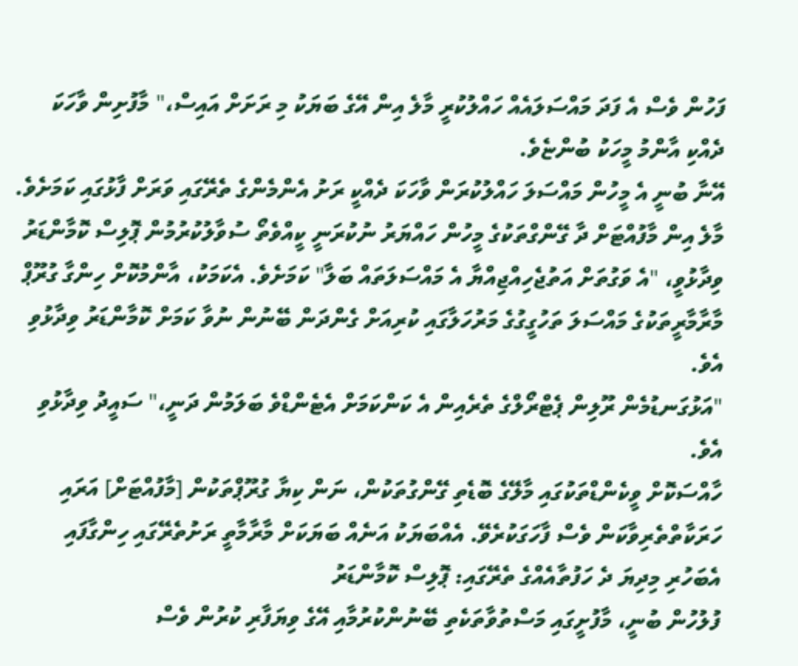ފަހުން ވެސް އެ ފަދަ މައްސަލައެއް ހައްލުކުރީ މާލެ އިން އޭގެ ބަޔަކު މި ރަށަށް އައިސް،" މާފުށިން ވާހަކަ ދެއްކި އާންމު މީހަކު ބުންޏެވެ.
އޭނާ ބުނީ އެ މީހުން މައްސަލަ ހައްލުކުރަން ވާހަކަ ދެއްކީ ރަށު އެންމެންގެ ތެރޭގައި ވަރަށް ފާޅުގައި ކަމަށެވެ.
މާލެ އިން މާފުއްޓަށް ދާ ގޭންގްތަކުގެ މީހުން ހައްޔަރު ނުކުރަނީ ކީއްވެތޯ ސުވާލުކުރުމުން ޕޮލިސް ކޮމާންޑަރު ވިދާޅުވީ، "އެ ވަގުތަށް އަތުޖެހިއްޖިއްޔާ އެ މައްސަލަތައް ބަލާ" ކަމަށެވެ. އެކަމަކު، އާންމުކޮށް ހިންގާ ގުރޫޕް މާރާމާރީތަކުގެ މައްސަލަ ތަހުގީގުގެ މަރުހަލާގައި ކުރިއަށް ގެންދަން ބޭނުން ނުވާ ކަމަށް ކޮމާންޑަރު ވިދާޅުވި އެވެ.
"އަޅުގަނޑުމެން ރޫލިން ޕެޓްރޯލްގެ ތެރެއިން އެ ކަންކަމަށް އެޓެންޑްވެ ބަލަމުން ދަނީ،" ސައީދު ވިދާޅުވި އެވެ.
ހާއްސަކޮށް ވީކެންޑްތަކުގައި މާލޭގެ ބޮޑެތި ގޭންގުތަކުން، ނަން ކިޔާ ގުރޫޕްތަކުން [މާފުއްޓަށް] އަރައި ހަރަކާތްތެރިވާކަން ވެސް ފާހަގަކުރެވޭ. އެއްބަޔަކު އަނެއް ބަޔަކަށް މާރާމާތީ ރަށުތެރޭގައި ހިންގާފައި އެބަހުރި މިދިޔަ ދެ ހަފުތާއެއްގެ ތެރޭގައި: ޕޮލިސް ކޮމާންޑަރު
ފުލުހުން ބުނީ، މާފުށީގައި މަސްތުވާތަކެތި ބޭނުންކުރުމާއި އޭގެ ވިޔަފާރި ކުރުން ވެސް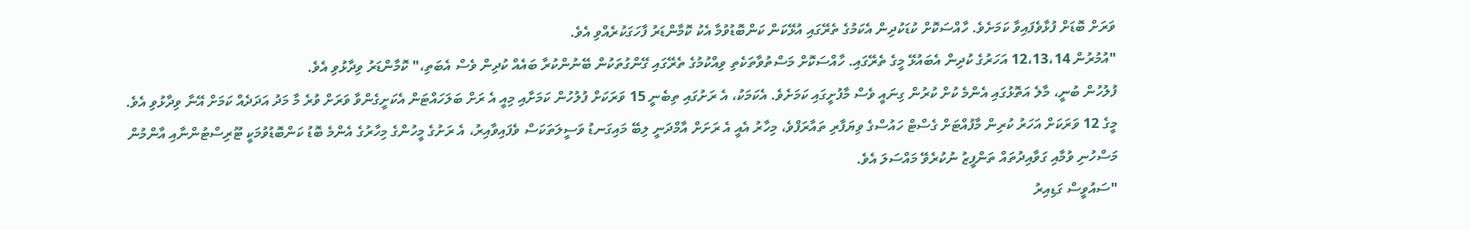ވަރަށް ބޮޑަށް ފުޅާވެފައިވާ ކަމަށެވެ. ހާއްސަކޮށް ކުޑަކުދިން އެކަމުގެ ތެރޭގައި އުޅޭކަން ކަންބޮޑުވުމާ އެކު ކޮމާންޑަރު ފާހަގަކުރެއްވި އެވެ.
"އުމުރުން 12،13،14 އަހަރުގެ ކުދިން އެބައުޅޭ މީގެ ތެރޭގައި. ހާއްސަކޮށް މަސްތުވާތަކެތި ވިއްކުމުގެ ތެރޭގައި ގޭންގުތަކުން ބޭނުންކުރާ ބައެއް ކުދިން ވެސް އެބަތި،" ކޮމާންޑަރު ވިދާޅުވި އެވެ.
ފުލުހުން ބުނީ، މާލެ އަތޮޅުގައި އެންމެ ކުށް ކުރުން ގިނައީ ވެސް މާފުށީގައި ކަމަށެވެ. އެކަމަކު، އެ ރަށުގައި ތިބެނީ 15 ވަރަކަށް ފުލުހުން ކަމަށާއި މިއީ އެ ރަށް ބަލަހައްޓަން އެކަށީގެންވާ ވަރަށް ވުރެ މާ މަދު އަދަދެއް ކަމަށް އޭނާ ވިދާޅުވި އެވެ.
މީގެ 12 ވަރަކަށް އަހަރު ކުރިން މާފުއްޓަށް ގެސްޓް ހައުސްގެ ވިޔަފާރި ތައާރަފްވެ، މިހާރު އެއީ އެ ރަށަށް އާމްދަނީ ލިބޭ މައިގަނޑު ވަސީލަތަކަސް ވެފައިވާއިރު، އެ ރަށުގެ މީހުންގެ މިހާރުގެ އެންމެ ބޮޑު ކަންބޮޑުވުމަކީ ޓޫރިސްޓުންނާއި އާންމުން މަސްހުނި ވުމާއި ގަވާއިދުތައް ތަންފީޒު ނުކުރެވޭ މައްސަލަ އެވެ.
"ސައުވީސް ގަޑިއިރު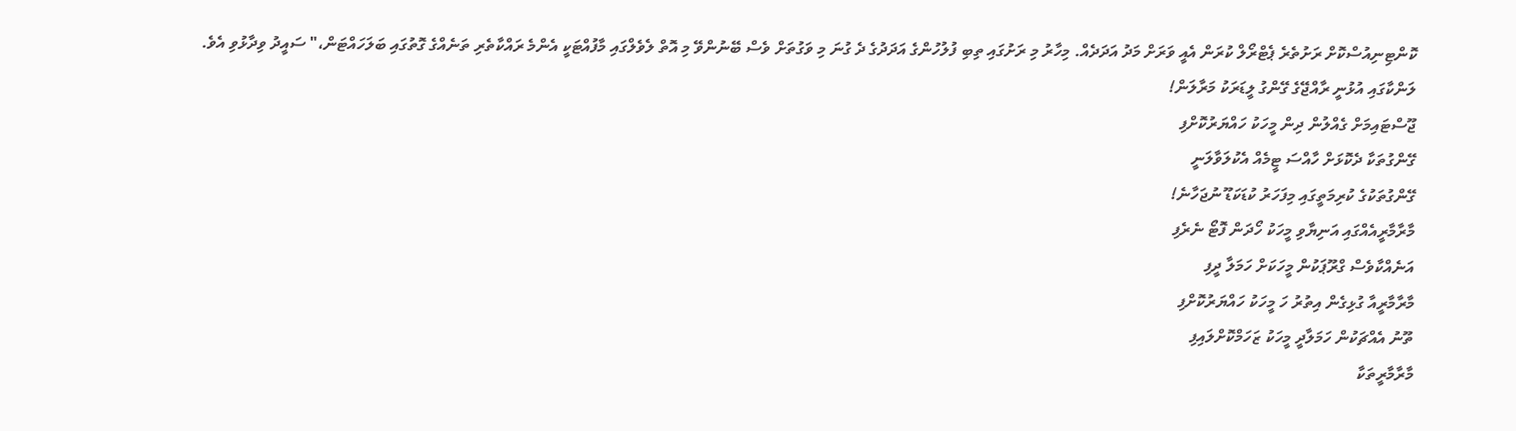ކޮންޓިނިއުސްކޮށް ރަށުތެރެ ޕެޓްރޯލް ކުރަން އެއީ ވަރަށް މަދު އަދަދެއް. މިހާރު މި ރަށުގައި ތިބި ފުލުހުންގެ އަދަދުގެ ދެ ގުނަ މި ވަގުތަށް ވެސް ބޭނުންވޭ މި އޮތް ލެވެލްގައި މާފުއްޓަކީ އެންމެ ރައްކާތެރި ތަނެއްގެ ގޮތުގައި ބަލަހައްޓަން،" ސައީދު ވިދާޅުވި އެވެ.
ލަންކާގައި އުޅުނީ ރާއްޖޭގެ ގޭންގު ލީޑަރަކު މަރާލަން!
ޖޫސްޓައިމަށް ގެއްލުން ދިން މީހަކު ހައްޔަރުކޮށްފި
ގޭންގުތަކާ ދެކޮޅަށް ހާއްސަ ޓީމެއް އެކުލަވާލަނީ
ގޭންގުތަކުގެ ކުރިމަތީގައި މިފަހަރު ކުޑަކަޑޫ ނުޖަހާނެ!
މާރާމާރީއެއްގައި އަނިޔާވި މީހަކު ހޯދަން ފޮޓޯ ނެރެފި
އަނެއްކާވެސް ގްރޫޕަކުން މީހަކަށް ހަމަލާ ދީފި
މާރާމާރީއާ ގުޅިގެން އިތުރު ހަ މީހަކު ހައްޔަރުކޮށްފި
ތޫނު އެއްޗަކުން ހަމަލާދީ މީހަކު ޒަހަމްކޮށްލައިފި
މާރާމާރީތަކާ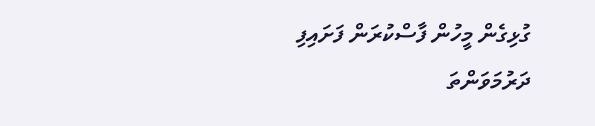ގުޅިގެން މީހުން ފާސްކުރަން ފަށައިފި
ދަރުމަވަންތަ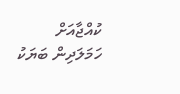ކުއްޖާއަށް ހަމަލަދިން ބަޔަކު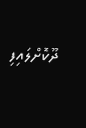ދޫކޮށްލައިފި